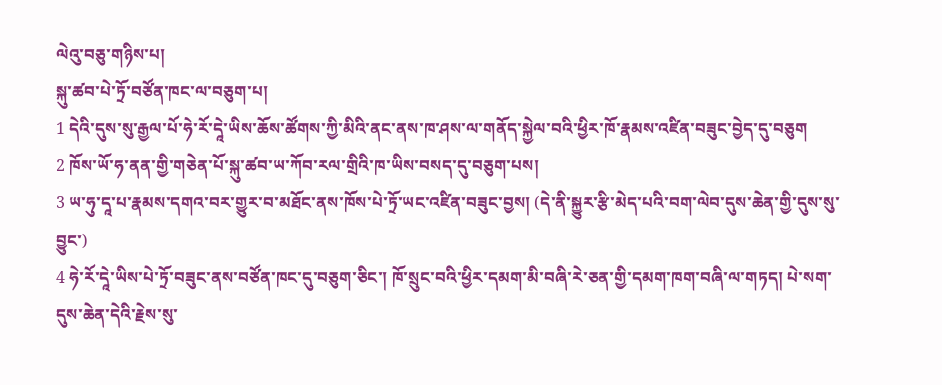ལེའུ་བཅུ་གཉིས་པ།
སྐུ་ཚབ་པེ་ཏྲོ་བཙོན་ཁང་ལ་བཅུག་པ།
1 དེའི་དུས་སུ་རྒྱལ་པོ་ཧེ་རོ་དཱེ་ཡིས་ཆོས་ཚོགས་ཀྱི་མིའི་ནང་ནས་ཁ་ཤས་ལ་གནོད་སྐྱེལ་བའི་ཕྱིར་ཁོ་རྣམས་འཛིན་བཟུང་བྱེད་དུ་བཅུག
2 ཁོས་ཡོ་ཧ་ནན་གྱི་གཅེན་པོ་སྐུ་ཚབ་ཡ་ཀོབ་རལ་གྲིའི་ཁ་ཡིས་བསད་དུ་བཅུག་པས།
3 ཡ་ཧུ་དཱ་པ་རྣམས་དགའ་བར་གྱུར་བ་མཐོང་ནས་ཁོས་པེ་ཏྲོ་ཡང་འཛིན་བཟུང་བྱས། (དེ་ནི་སྐྱུར་རྩི་མེད་པའི་བག་ལེབ་དུས་ཆེན་གྱི་དུས་སུ་བྱུང་)
4 ཧེ་རོ་དཱེ་ཡིས་པེ་ཏྲོ་བཟུང་ནས་བཙོན་ཁང་དུ་བཅུག་ཅིང་། ཁོ་སྲུང་བའི་ཕྱིར་དམག་མི་བཞི་རེ་ཅན་གྱི་དམག་ཁག་བཞི་ལ་གཏད། པེ་སག་དུས་ཆེན་དེའི་རྗེས་སུ་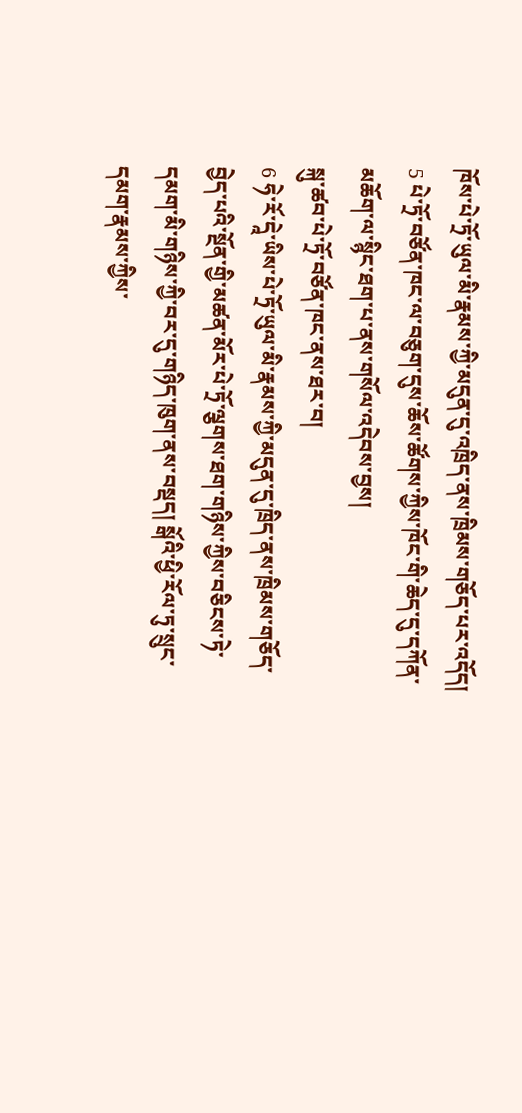ཁོས་པེ་ཏྲོ་ཡུལ་མི་རྣམས་ཀྱི་མདུན་དུ་འཁྲིད་ནས་ཁྲིམས་གཅོད་པར་འདོད།
5 པེ་ཏྲོ་བཙོན་ཁང་ལ་བཅུག་དུས་ཆོས་ཚོགས་ཀྱིས་ཁོང་གི་ཆེད་དུ་དཀོན་མཆོག་ལ་སྙིང་ཐག་པ་ནས་གསོལ་འདེབས་བྱས།
སྐུ་ཚབ་པེ་ཏྲོ་བཙོན་ཁང་ནས་ཐར་བ།
6 ཧེ་རོ་དཱེ་ཡིས་པེ་ཏྲོ་ཡུལ་མི་རྣམས་ཀྱི་མདུན་དུ་ཁྲིད་ནས་ཁྲིམས་གཅོད་བྱེད་པའི་སྔོན་གྱི་མཚན་མོར་པེ་ཏྲོ་ལྕགས་ཐག་གཉིས་ཀྱིས་བཅིངས་ཏེ་དམག་མི་གཉིས་ཀྱི་བར་དུ་གཉིད་ཁུག་ནས་བསྡད། སྒོའི་ཕྱི་རོལ་ཏུ་སྲུང་དམག་རྣམས་ཀྱིས་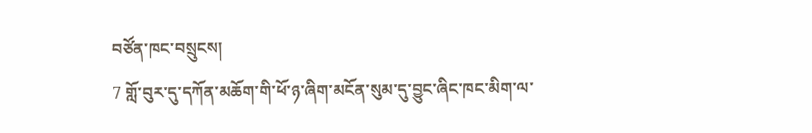བཙོན་ཁང་བསྲུངས།
7 གློ་བུར་དུ་དཀོན་མཆོག་གི་ཕོ་ཉ་ཞིག་མངོན་སུམ་དུ་བྱུང་ཞིང་ཁང་མིག་ལ་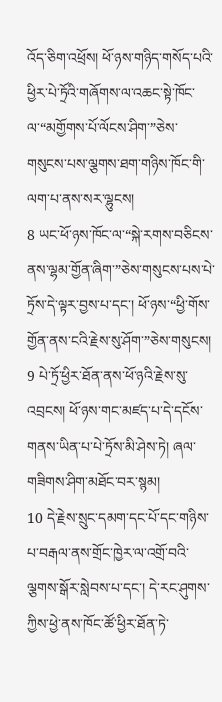འོད་ཅིག་འཕྲོས། ཕོ་ཉས་གཉིད་གསོད་པའི་ཕྱིར་པེ་ཏྲོའི་གཞོགས་ལ་འཆང་སྟེ་ཁོང་ལ་“མགྱོགས་པོ་ལོངས་ཤིག་”ཅེས་གསུངས་པས་ལྕགས་ཐག་གཉིས་ཁོང་གི་ལག་པ་ནས་སར་ལྷུངས།
8 ཡང་ཕོ་ཉས་ཁོང་ལ་“སྐེ་རགས་བཅིངས་ནས་ལྷམ་གྱོན་ཞིག་”ཅེས་གསུངས་པས་པེ་ཏྲོས་དེ་ལྟར་བྱས་པ་དང་། ཕོ་ཉས་“ཕྱི་གོས་གྱོན་ནས་ངའི་རྗེས་སུ་ཤོག་”ཅེས་གསུངས།
9 པེ་ཏྲོ་ཕྱིར་ཐོན་ནས་ཕོ་ཉའི་རྗེས་སུ་འབྲངས། ཕོ་ཉས་གང་མཛད་པ་དེ་དངོས་གནས་ཡིན་པ་པེ་ཏྲོས་མི་ཤེས་ཏེ། ཞལ་གཟིགས་ཤིག་མཐོང་བར་སྙམ།
10 དེ་རྗེས་སྲུང་དམག་དང་པོ་དང་གཉིས་པ་བརྒལ་ནས་གྲོང་ཁྱེར་ལ་འགྲོ་བའི་ལྕགས་སྒོར་སླེབས་པ་དང་། དེ་རང་ཤུགས་ཀྱིས་ཕྱེ་ནས་ཁོང་ཚོ་ཕྱིར་ཐོན་ཏེ་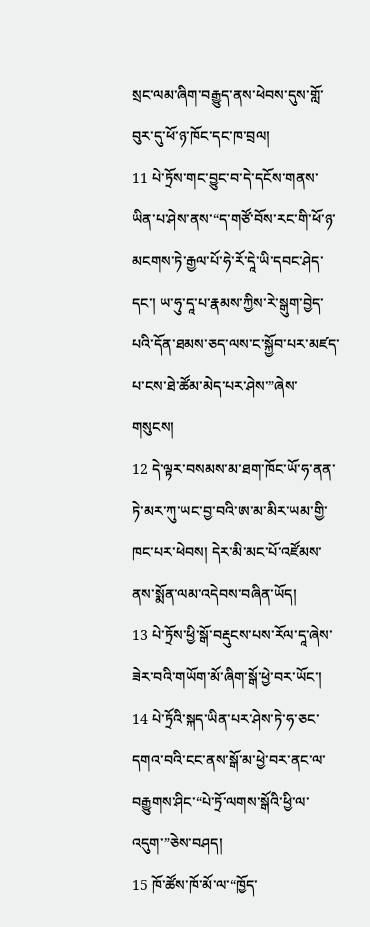སྲང་ལམ་ཞིག་བརྒྱུད་ནས་ཕེབས་དུས་གློ་བུར་དུ་ཕོ་ཉ་ཁོང་དང་ཁ་བྲལ།
11 པེ་ཏྲོས་གང་བྱུང་བ་དེ་དངོས་གནས་ཡིན་པ་ཤེས་ནས་“ད་གཙོ་བོས་རང་གི་ཕོ་ཉ་མངགས་ཏེ་རྒྱལ་པོ་ཧེ་རོ་དཱེ་ཡི་དབང་ཤེད་དང་། ཡ་ཧུ་དཱ་པ་རྣམས་ཀྱིས་རེ་སྒུག་བྱེད་པའི་དོན་ཐམས་ཅད་ལས་ང་སྐྱོབ་པར་མཛད་པ་ངས་ཐེ་ཚོམ་མེད་པར་ཤེས་”ཞེས་གསུངས།
12 དེ་ལྟར་བསམས་མ་ཐག་ཁོང་ཡོ་ཧ་ནན་ཏེ་མར་ཀུ་ཡང་བྱ་བའི་ཨ་མ་མིར་ཡམ་གྱི་ཁང་པར་ཕེབས། དེར་མི་མང་པོ་འཛོམས་ནས་སྨོན་ལམ་འདེབས་བཞིན་ཡོད།
13 པེ་ཏྲོས་ཕྱི་སྒོ་བརྡུངས་པས་རོལ་དཱ་ཞེས་ཟེར་བའི་གཡོག་མོ་ཞིག་སྒོ་ཕྱེ་བར་ཡོང་།
14 པེ་ཏྲོའི་སྐད་ཡིན་པར་ཤེས་ཏེ་ཧ་ཅང་དགའ་བའི་ངང་ནས་སྒོ་མ་ཕྱེ་བར་ནང་ལ་བརྒྱུགས་ཤིང་“པེ་ཏྲོ་ལགས་སྒོའི་ཕྱི་ལ་འདུག་”ཅེས་བཤད།
15 ཁོ་ཚོས་ཁོ་མོ་ལ་“ཁྱོད་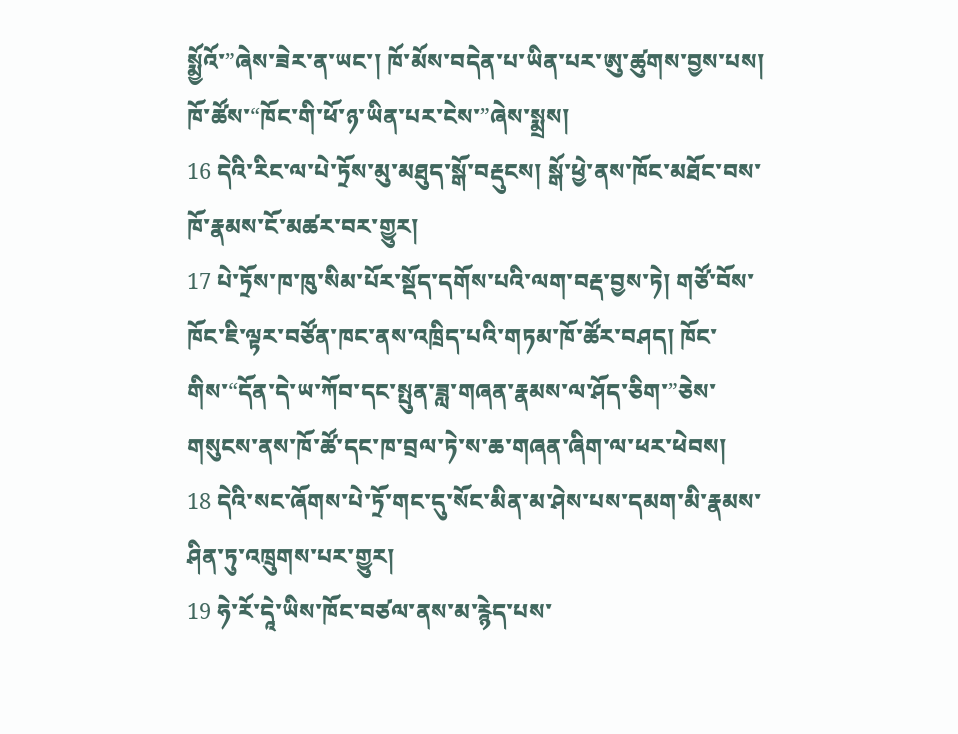སྨྱོའོ་”ཞེས་ཟེར་ན་ཡང་། ཁོ་མོས་བདེན་པ་ཡིན་པར་ཨུ་ཚུགས་བྱས་པས། ཁོ་ཚོས་“ཁོང་གི་ཕོ་ཉ་ཡིན་པར་ངེས་”ཞེས་སྨྲས།
16 དེའི་རིང་ལ་པེ་ཏྲོས་མུ་མཐུད་སྒོ་བརྡུངས། སྒོ་ཕྱེ་ནས་ཁོང་མཐོང་བས་ཁོ་རྣམས་ངོ་མཚར་བར་གྱུར།
17 པེ་ཏྲོས་ཁ་ཁུ་སིམ་པོར་སྡོད་དགོས་པའི་ལག་བརྡ་བྱས་ཏེ། གཙོ་བོས་ཁོང་ཇི་ལྟར་བཙོན་ཁང་ནས་འཁྲིད་པའི་གཏམ་ཁོ་ཚོར་བཤད། ཁོང་གིས་“དོན་དེ་ཡ་ཀོབ་དང་སྤུན་ཟླ་གཞན་རྣམས་ལ་ཤོད་ཅིག་”ཅེས་གསུངས་ནས་ཁོ་ཚོ་དང་ཁ་བྲལ་ཏེ་ས་ཆ་གཞན་ཞིག་ལ་ཕར་ཕེབས།
18 དེའི་སང་ཞོགས་པེ་ཏྲོ་གང་དུ་སོང་མིན་མ་ཤེས་པས་དམག་མི་རྣམས་ཤིན་ཏུ་འཁྲུགས་པར་གྱུར།
19 ཧེ་རོ་དཱེ་ཡིས་ཁོང་བཙལ་ནས་མ་རྙེད་པས་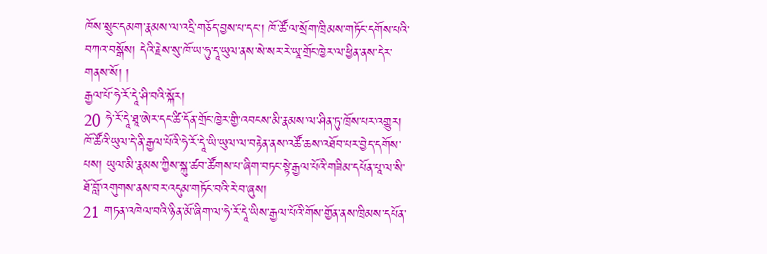ཁོས་སྲུང་དམག་རྣམས་ལ་འདྲི་གཅོད་བྱས་པ་དང་། ཁོ་ཚོ་ལ་སྲོག་ཁྲིམས་གཏོང་དགོས་པའི་བཀའ་བསྒོས། དེའི་རྗེས་སུ་ཁོ་ཡ་ཧུ་དཱ་ཡུལ་ནས་སེ་སར་རེ་ཡཱ་གྲོང་ཁྱེར་ལ་ཕྱིན་ནས་དེར་གནས་སོ། །
རྒྱལ་པོ་ཧེ་རོ་དཱེ་ཤི་བའི་སྐོར།
20 ཧེ་རོ་དཱེ་ཐཱ་ཨེར་དང་ཚི་དོན་གྲོང་ཁྱེར་གྱི་འབངས་མི་རྣམས་ལ་ཤིན་ཏུ་ཁྲོས་པར་འགྱུར། ཁོ་ཚོའི་ཡུལ་དེ་ནི་རྒྱལ་པོའི་ཧེ་རོ་དཱེ་ཡི་ཡུལ་ལ་བརྟེན་ནས་འཚོ་ཆས་འཐོབ་པར་བྱེད་དགོས་པས། ཡུལ་མི་རྣམས་ཀྱིས་སྐུ་ཚབ་ཚོགས་པ་ཞིག་བཏང་སྟེ་རྒྱལ་པོའི་གཟིམ་དཔོན་པཱ་ལ་སི་ཐོ་བློ་འགུགས་ནས་བར་འདུམ་གཏོང་བའི་རེ་བ་ཞུས།
21 གཏན་འཁེལ་བའི་ཉིན་མོ་ཞིག་ལ་ཧེ་རོ་དཱེ་ཡིས་རྒྱལ་པོའི་གོས་གྱོན་ནས་ཁྲིམས་དཔོན་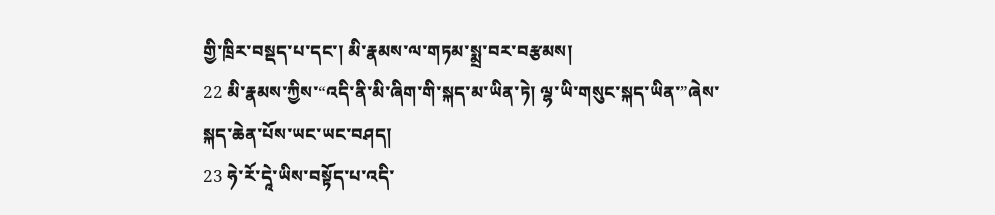གྱི་ཁྲིར་བསྡད་པ་དང་། མི་རྣམས་ལ་གཏམ་སྨྲ་བར་བརྩམས།
22 མི་རྣམས་ཀྱིས་“འདི་ནི་མི་ཞིག་གི་སྐད་མ་ཡིན་ཏེ། ལྷ་ཡི་གསུང་སྐད་ཡིན་”ཞེས་སྐད་ཆེན་པོས་ཡང་ཡང་བཤད།
23 ཧེ་རོ་དཱེ་ཡིས་བསྟོད་པ་འདི་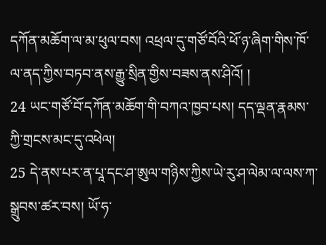དཀོན་མཆོག་ལ་མ་ཕུལ་བས། འཕྲལ་དུ་གཙོ་བོའི་ཕོ་ཉ་ཞིག་གིས་ཁོ་ལ་ནད་ཀྱིས་བཏབ་ནས་རྒྱུ་སྲིན་གྱིས་བཟས་ནས་ཤིའོ། །
24 ཡང་གཙོ་བོ་དཀོན་མཆོག་གི་བཀའ་ཁྱབ་པས། དད་ལྡན་རྣམས་ཀྱི་གྲངས་མང་དུ་འཕེལ།
25 དེ་ནས་པར་ན་པཱ་དང་ཤ་ཨུལ་གཉིས་ཀྱིས་ཡེ་རུ་ཤ་ལེམ་ལ་ལས་ཀ་སྒྲུབས་ཚར་བས། ཡོ་ཧ་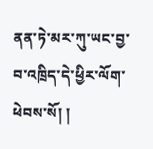ནན་ཏེ་མར་ཀུ་ཡང་བྱ་བ་འཁྲིད་དེ་ཕྱིར་ལོག་ཕེབས་སོ། །